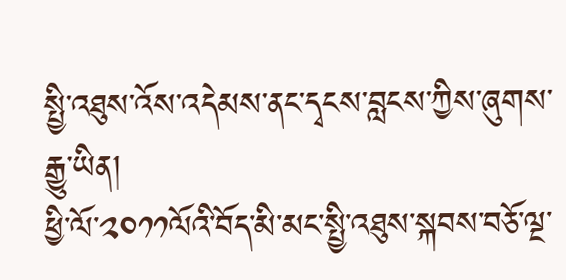སྤྱི་འཐུས་འོས་འདེམས་ནང་དྭངས་བླངས་ཀྱིས་ཞུགས་རྒྱུ་ཡིན།
ཕྱི་ལོ་༢༠༡༡ལོའི་བོད་མི་མང་སྤྱི་འཐུས་སྐབས་བཅོ་ལྔ་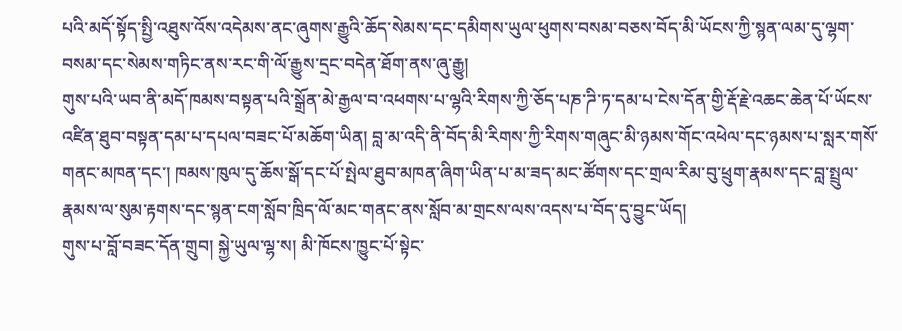པའི་མདོ་སྟོད་སྤྱི་འཐུས་འོས་འདེམས་ནང་ཞུགས་རྒྱུའི་ཆོད་སེམས་དང་དམིགས་ཡུལ་ཕུགས་བསམ་བཅས་བོད་མི་ཡོངས་ཀྱི་སྙན་ལམ་དུ་ལྷག་བསམ་དང་སེམས་གཏིང་ནས་རང་གི་ལོ་རྒྱུས་དྲང་བདེན་ཐོག་ནས་ཞུ་རྒྱུ།
གུས་པའི་ཡབ་ནི་མདོ་ཁམས་བསྟན་པའི་སྒྲོན་མེ་རྒྱལ་བ་འཕགས་པ་ལྷའི་རིགས་ཀྱི་ཅོད་པཎ་ཌི་ཏ་དམ་པ་ངེས་དོན་གྱི་རྡོ་རྗེ་འཆང་ཆེན་པོ་ཡོངས་འཛིན་ཐུབ་བསྟན་དམ་པ་དཔལ་བཟང་པོ་མཆོག་ཡིན། བླ་མ་འདི་ནི་བོད་མི་རིགས་ཀྱི་རིགས་གཞུང་མི་ཉམས་གོང་འཕེལ་དང་ཉམས་པ་སླར་གསོ་གནང་མཁན་དང་། ཁམས་ཁུལ་དུ་ཆོས་སྒོ་དང་པོ་སྤེལ་ཐུབ་མཁན་ཞིག་ཡིན་པ་མ་ཟད་མང་ཚོགས་དང་གྲལ་རིམ་བུ་ཕྲུག་རྣམས་དང་བླ་སྤྲུལ་རྣམས་ལ་སུམ་རྟགས་དང་སྙན་ངག་སློབ་ཁྲིད་ལོ་མང་གནང་ནས་སློབ་མ་གྲངས་ལས་འདས་པ་བོད་དུ་བྱུང་ཡོད།
གུས་པ་བློ་བཟང་དོན་གྲུབ། སྐྱེ་ཡུལ་ལྷ་ས། མི་ཁོངས་ཁྱུང་པོ་སྟེང་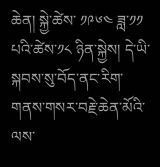ཆེན། སྐྱེ་ཚེས་ ༡༩༦༤ ཟླ་༡༡ པའི་ཚེས་༡༨ ཉིན་སྐྱེས། དེ་ཡི་སྐབས་སུ་བོད་ནང་རིག་གནས་གསར་བརྗེ་ཆེན་མོའི་ལས་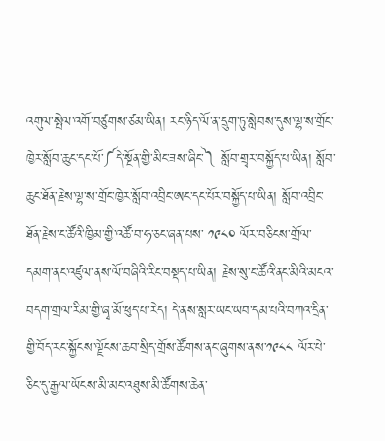འགུལ་སྤེལ་འགོ་བཙུགས་ཙམ་ཡིན། རང་ཉིད་ལོ་ན་དྲུག་ཏུ་སླེབས་དུས་ལྷ་ས་གྲོང་ཁྱེར་སློབ་ཆུང་དང་པོ་༼དེ་སྔོན་གྱི་མིང་ཟས་ཞིང་༽ སློབ་གྲྭར་བསྐྱོད་པ་ཡིན། སློབ་ཆུང་ཐོན་རྗེས་ལྷ་ས་གྲོང་ཁྱེར་སློབ་འབྲིང་ཨང་དང་པོར་བསྐྱོད་པ་ཡིན། སློབ་འབྲིང་ཐོན་རྗེས་ང་ཚོའི་ཁྱིམ་གྱི་འཚོ་བ་ཧ་ཅང་ཞན་པས་ ༡༩༨༠ ལོར་བཅིངས་གྲོལ་དམག་ནང་འཛུལ་ནས་ལོ་བཞིའི་རིང་བསྡད་པ་ཡིན། རྗེས་སུ་ང་ཚོའི་ནང་མིའི་མངའ་བདག་གྲལ་རིམ་གྱི་ཞྭ་མོ་ཕུད་པ་རེད། དེ་ནས་སླར་ཡང་ཡབ་དམ་པའི་བཀའ་དྲིན་གྱི་བོད་རང་སྐྱོངས་ལྗོངས་ཆབ་སྲིད་གྲོས་ཚོགས་ནང་ཞུགས་ནས་༡༩༨༨ ལོར་པེ་ཅིང་དུ་རྒྱལ་ཡོངས་མི་མང་འཐུས་མི་ཚོགས་ཆེན་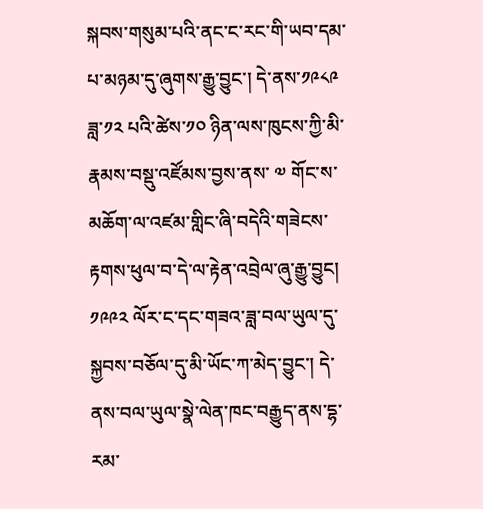སྐབས་གསུམ་པའི་ནང་ང་རང་གི་ཡབ་དམ་པ་མཉམ་དུ་ཞུགས་རྒྱུ་བྱུང་། དེ་ནས་༡༩༨༩ ཟླ་༡༢ པའི་ཚེས་༡༠ ཉིན་ལས་ཁུངས་ཀྱི་མི་རྣམས་བསྡུ་འཛོམས་བྱས་ནས་ ༧ གོང་ས་མཆོག་ལ་འཛམ་གླིང་ཞི་བདེའི་གཟེངས་རྟགས་ཕུལ་བ་དེ་ལ་རྟེན་འབྲེལ་ཞུ་རྒྱུ་བྱུང། ༡༩༩༢ ལོར་ང་དང་གཟའ་ཟླ་བལ་ཡུལ་དུ་སྐྱབས་བཅོལ་དུ་མི་ཡོང་ཀ་མེད་བྱུང་། དེ་ནས་བལ་ཡུལ་སྣེ་ལེན་ཁང་བརྒྱུད་ནས་དྷ་རམ་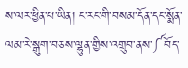ས་ལར་ཕྱིན་པ་ཡིན། ང་རང་གི་བསམ་དོན་དང་སྨོན་ལམ་རེ་སྒུག་བཅས་ལྷུན་གྱིས་འགྲུབ་ནས་༼བོད་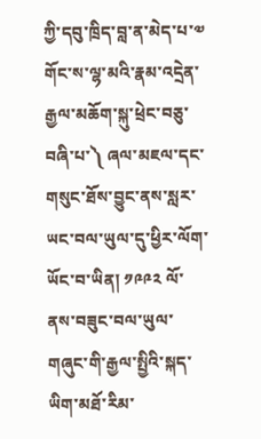ཀྱི་དབུ་ཁྲིད་བླ་ན་མེད་པ་༧ གོང་ས་ལྷ་མའི་རྣམ་འདྲེན་རྒྱལ་མཆོག་སྐུ་ཕྲེང་བཅུ་བཞི་པ་༽ ཞལ་མཇལ་དང་གསུང་ཐོས་བྱུང་ནས་སླར་ཡང་བལ་ཡུལ་དུ་ཕྱིར་ལོག་ཡོང་བ་ཡིན། ༡༩༩༢ ལོ་ནས་བཟུང་བལ་ཡུལ་གཞུང་གི་རྒྱལ་སྤྱིའི་སྐད་ཡིག་མཐོ་རིམ་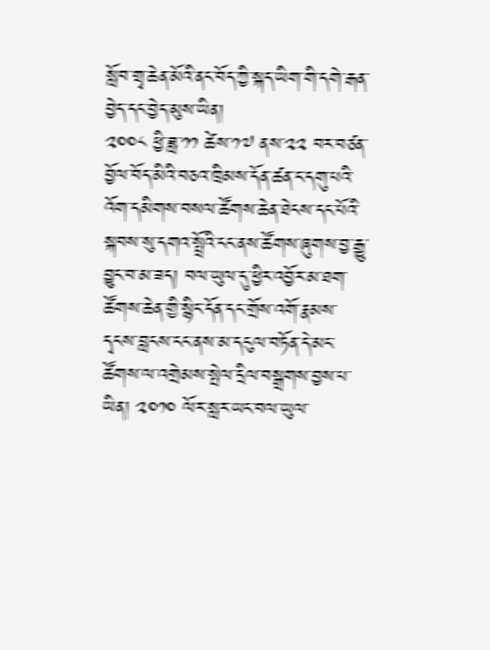སློབ་གྲྭ་ཆེན་མོའི་ནང་བོད་ཀྱི་སྐད་ཡིག་གི་དགེ་རྒན་བྱེད་དང་བྱེད་མུས་ཡིན།
༢༠༠༨ ཕྱི་ཟླ་༡༡ ཚེས་༡༧ ནས་༢༢ བར་བཙན་བྱོལ་བོད་མིའི་བཅའ་ཁྲིམས་དོན་ཚན་ང་དགུ་པའི་འོག་དམིགས་བསལ་ཚོགས་ཆེན་ཐེངས་དང་པོའི་སྐབས་སུ་དགའ་སྤྲོའི་ངང་ནས་ཚོགས་ཞུགས་བྱ་རྒྱུ་བྱུང་བ་མ་ཟད། བལ་ཡུལ་དུ་ཕྱིར་འབྱོར་མ་ཐག་ཚོགས་ཆེན་གྱི་སྙིང་དོན་དང་གྲོས་འགོ་རྣམས་དྭངས་བླངས་ངང་ནས་མ་དངུལ་བཏོན་དེ་མང་ཚོགས་ལ་འགྲེམས་སྤེལ་དྲིལ་བསྒྲགས་བྱས་པ་ཡིན། ༢༠༡༠ ལོར་སླར་ཡང་བལ་ཡུལ་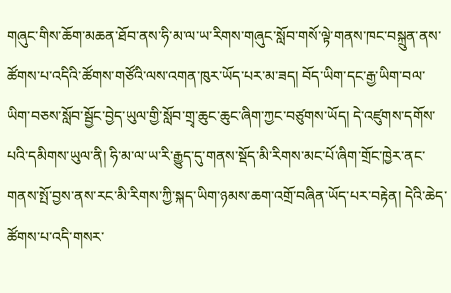གཞུང་གིས་ཆོག་མཆན་ཐོབ་ནས་ཧི་མ་ལ་ཡ་རིགས་གཞུང་སློབ་གསོ་ལྟེ་གནས་ཁང་བསྐྲུན་ནས་ཚོགས་པ་འདིའི་ཚོགས་གཙོའི་ལས་འགན་ཁུར་ཡོད་པར་མ་ཟད། བོད་ཡིག་དང་རྒྱ་ཡིག་བལ་ཡིག་བཅས་སློབ་སྦྱོང་བྱེད་ཡུལ་གྱི་སློབ་གྲྭ་ཆུང་ཆུང་ཞིག་ཀྱང་བཙུགས་ཡོད། དེ་འཛུགས་དགོས་པའི་དམིགས་ཡུལ་ནི། ཧི་མ་ལ་ཡ་རི་རྒྱུད་དུ་གནས་སྡོད་མི་རིགས་མང་པོ་ཞིག་གྲོང་ཁྱེར་ནང་གནས་སྤོ་བྱས་ནས་རང་མི་རིགས་ཀྱི་སྐད་ཡིག་ཉམས་ཆག་འགྲོ་བཞིན་ཡོད་པར་བརྟེན། དེའི་ཆེད་ཚོགས་པ་འདི་གསར་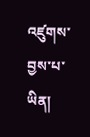འཛུགས་བྱས་པ་ཡིན།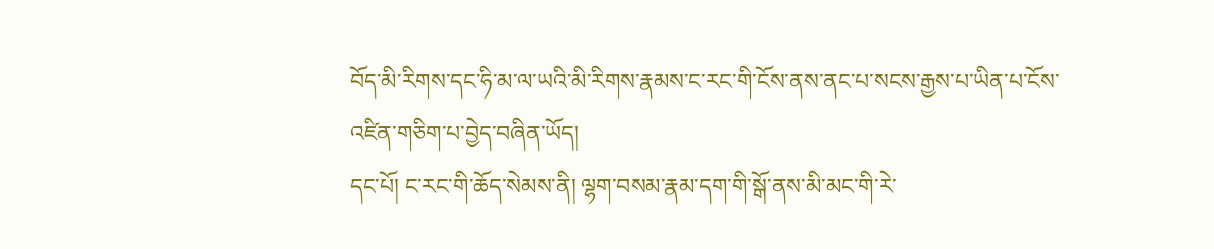བོད་མི་རིགས་དང་ཧི་མ་ལ་ཡའི་མི་རིགས་རྣམས་ང་རང་གི་ངོས་ནས་ནང་པ་སངས་རྒྱས་པ་ཡིན་པ་ངོས་འཛིན་གཅིག་པ་བྱེད་བཞིན་ཡོད།
དང་པོ། ང་རང་གི་ཆོད་སེམས་ནི། ལྷག་བསམ་རྣམ་དག་གི་སྒོ་ནས་མི་མང་གི་རེ་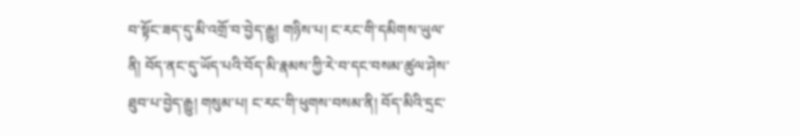བ་སྟོང་ཟད་དུ་མི་འགྲོ་བ་བྱེད་རྒྱུ། གཉིས་པ། ང་རང་གི་དམིགས་ཡུལ་ནི། བོད་ནང་དུ་ཡོད་པའི་བོད་མི་རྣམས་ཀྱི་རེ་བ་དང་བསམ་ཚུལ་ཤེས་ཐུབ་པ་བྱེད་རྒྱུ། གསུམ་པ། ང་རང་གི་ཕུགས་བསམ་ནི། བོད་མིའི་དྲང་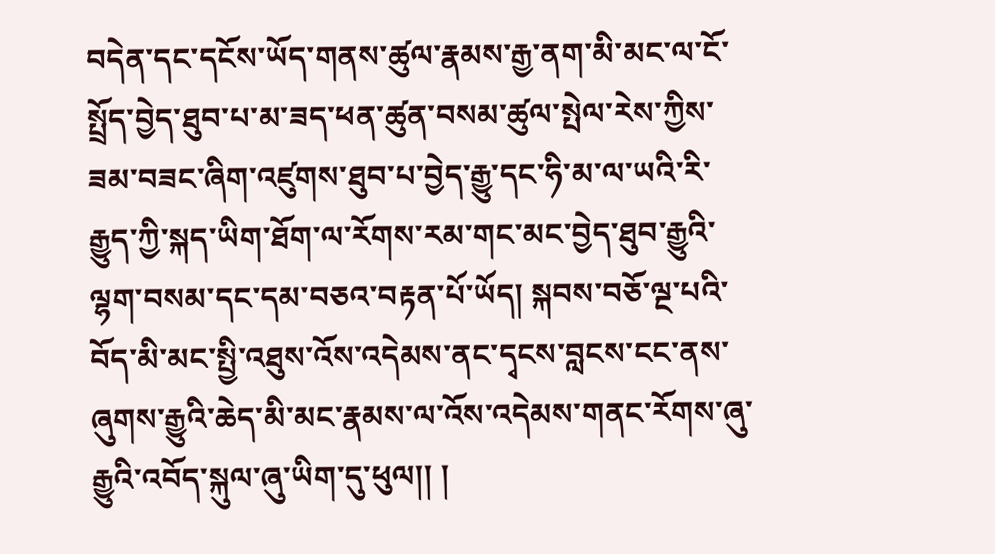བདེན་དང་དངོས་ཡོད་གནས་ཚུལ་རྣམས་རྒྱ་ནག་མི་མང་ལ་ངོ་སྤྲོད་བྱེད་ཐུབ་པ་མ་ཟད་ཕན་ཚུན་བསམ་ཚུལ་སྤེལ་རེས་ཀྱིས་ཟམ་བཟང་ཞིག་འཛུགས་ཐུབ་པ་བྱེད་རྒྱུ་དང་ཧི་མ་ལ་ཡའི་རི་རྒྱུད་ཀྱི་སྐད་ཡིག་ཐོག་ལ་རོགས་རམ་གང་མང་བྱེད་ཐུབ་རྒྱུའི་ལྷག་བསམ་དང་དམ་བཅའ་བརྟན་པོ་ཡོད། སྐབས་བཅོ་ལྔ་པའི་བོད་མི་མང་སྤྱི་འཐུས་འོས་འདེམས་ནང་དྭངས་བླངས་ངང་ནས་ཞུགས་རྒྱུའི་ཆེད་མི་མང་རྣམས་ལ་འོས་འདེམས་གནང་རོགས་ཞུ་རྒྱུའི་འབོད་སྐུལ་ཞུ་ཡིག་དུ་ཕུལ།། །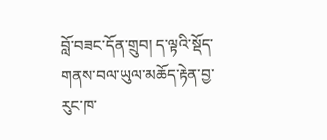བློ་བཟང་དོན་གྲུབ། ད་ལྟའི་སྡོད་གནས་བལ་ཡུལ་མཆོད་རྟེན་བྱ་རུང་ཁ་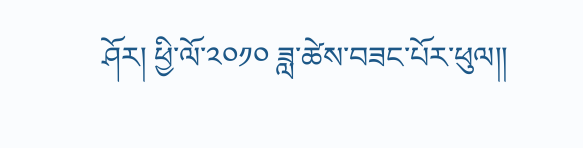ཤོར། ཕྱི་ལོ་༢༠༡༠ ཟླ་ཚེས་བཟང་པོར་ཕུལ།།